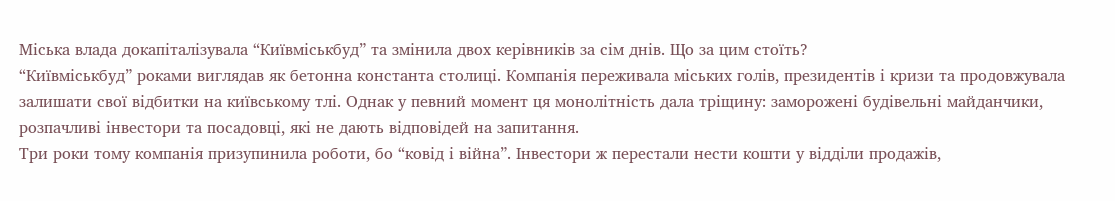Міська влада докапіталізувала “Київміськбуд” та змінила двох керівників за сім днів. Що за цим стоїть?
“Київміськбуд” роками виглядав як бетонна константа столиці. Компанія переживала міських голів, президентів і кризи та продовжувала залишати свої відбитки на київському тлі. Однак у певний момент ця монолітність дала тріщину: заморожені будівельні майданчики, розпачливі інвестори та посадовці, які не дають відповідей на запитання.
Три роки тому компанія призупинила роботи, бо “ковід і війна”. Інвестори ж перестали нести кошти у відділи продажів,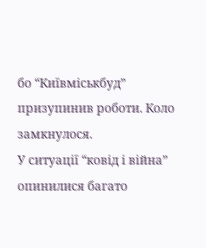бо “Київміськбуд” призупинив роботи. Коло замкнулося.
У ситуації “ковід і війна” опинилися багато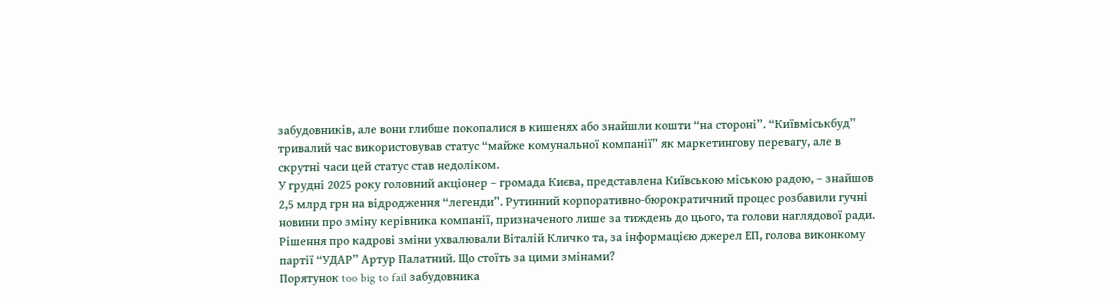забудовників, але вони глибше покопалися в кишенях або знайшли кошти “на стороні”. “Київміськбуд” тривалий час використовував статус “майже комунальної компанії” як маркетингову перевагу, але в скрутні часи цей статус став недоліком.
У грудні 2025 року головний акціонер – громада Києва, представлена Київською міською радою, – знайшов 2,5 млрд грн на відродження “легенди”. Рутинний корпоративно-бюрократичний процес розбавили гучні новини про зміну керівника компанії, призначеного лише за тиждень до цього, та голови наглядової ради.
Рішення про кадрові зміни ухвалювали Віталій Кличко та, за інформацією джерел ЕП, голова виконкому партії “УДАР” Артур Палатний. Що стоїть за цими змінами?
Порятунок too big to fail забудовника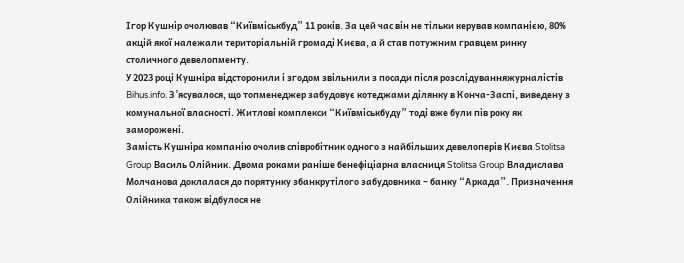Ігор Кушнір очолював “Київміськбуд” 11 років. За цей час він не тільки керував компанією, 80% акцій якої належали територіальній громаді Києва, а й став потужним гравцем ринку столичного девелопменту.
У 2023 році Кушніра відсторонили і згодом звільнили з посади після розслідуванняжурналістів Bihus.info. З’ясувалося, що топменеджер забудовує котеджами ділянку в Конча-Заспі, виведену з комунальної власності. Житлові комплекси “Київміськбуду” тоді вже були пів року як заморожені.
Замість Кушніра компанію очолив співробітник одного з найбільших девелоперів Києва Stolitsa Group Василь Олійник. Двома роками раніше бенефіціарна власниця Stolitsa Group Владислава Молчанова доклалася до порятунку збанкрутілого забудовника – банку “Аркада”. Призначення Олійника також відбулося не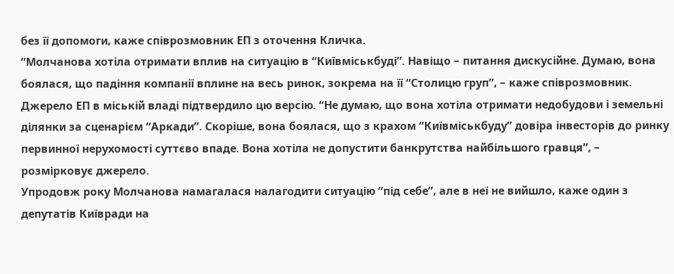без її допомоги, каже співрозмовник ЕП з оточення Кличка.
“Молчанова хотіла отримати вплив на ситуацію в “Київміськбуді”. Навіщо – питання дискусійне. Думаю, вона боялася, що падіння компанії вплине на весь ринок, зокрема на її “Столицю груп”, – каже співрозмовник.
Джерело ЕП в міській владі підтвердило цю версію. “Не думаю, що вона хотіла отримати недобудови і земельні ділянки за сценарієм “Аркади”. Скоріше, вона боялася, що з крахом “Київміськбуду” довіра інвесторів до ринку первинної нерухомості суттєво впаде. Вона хотіла не допустити банкрутства найбільшого гравця”, – розмірковує джерело.
Упродовж року Молчанова намагалася налагодити ситуацію “під себе”, але в неї не вийшло, каже один з депутатів Київради на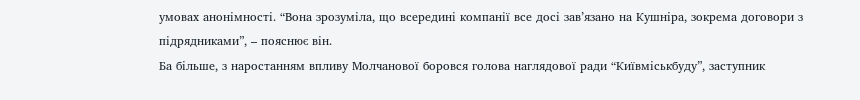умовах анонімності. “Вона зрозуміла, що всередині компанії все досі зав’язано на Кушніра, зокрема договори з підрядниками”, – пояснює він.
Ба більше, з наростанням впливу Молчанової боровся голова наглядової ради “Київміськбуду”, заступник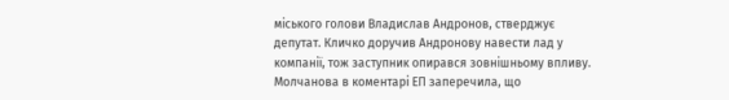міського голови Владислав Андронов, стверджує депутат. Кличко доручив Андронову навести лад у компанії, тож заступник опирався зовнішньому впливу.
Молчанова в коментарі ЕП заперечила, що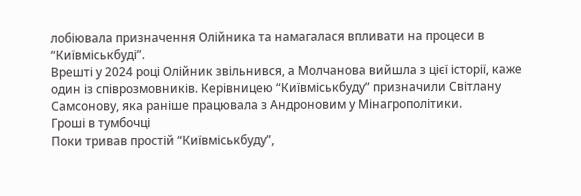лобіювала призначення Олійника та намагалася впливати на процеси в “Київміськбуді”.
Врешті у 2024 році Олійник звільнився, а Молчанова вийшла з цієї історії, каже один із співрозмовників. Керівницею “Київміськбуду” призначили Світлану Самсонову, яка раніше працювала з Андроновим у Мінагрополітики.
Гроші в тумбочці
Поки тривав простій “Київміськбуду”,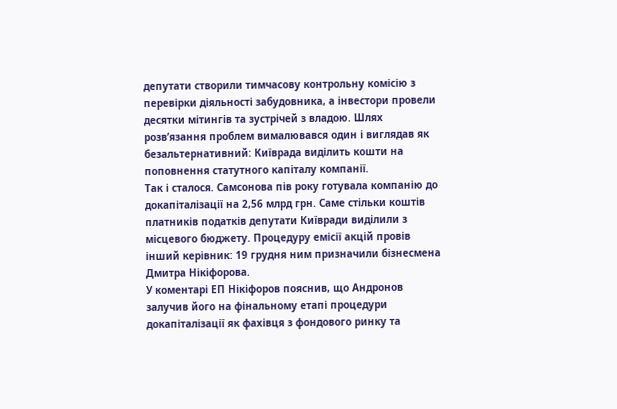депутати створили тимчасову контрольну комісію з перевірки діяльності забудовника, а інвестори провели десятки мітингів та зустрічей з владою. Шлях розв’язання проблем вималювався один і виглядав як безальтернативний: Київрада виділить кошти на поповнення статутного капіталу компанії.
Так і сталося. Самсонова пів року готувала компанію до докапіталізації на 2,56 млрд грн. Саме стільки коштів платників податків депутати Київради виділили з місцевого бюджету. Процедуру емісії акцій провів інший керівник: 19 грудня ним призначили бізнесмена Дмитра Нікіфорова.
У коментарі ЕП Нікіфоров пояснив, що Андронов залучив його на фінальному етапі процедури докапіталізації як фахівця з фондового ринку та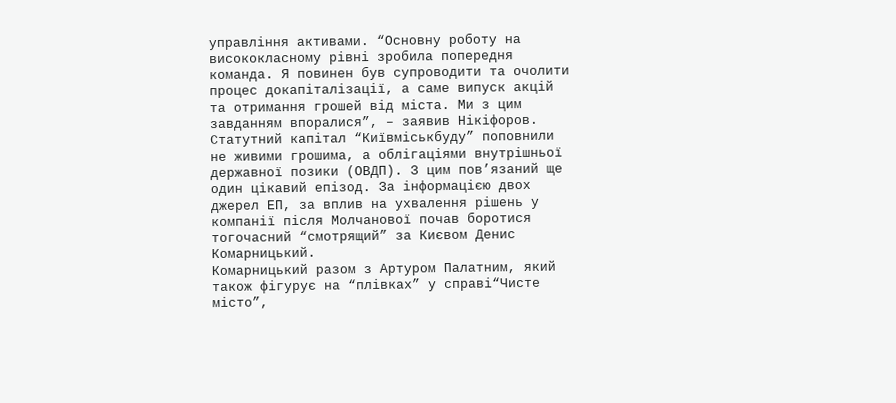управління активами. “Основну роботу на висококласному рівні зробила попередня команда. Я повинен був супроводити та очолити процес докапіталізації, а саме випуск акцій та отримання грошей від міста. Ми з цим завданням впоралися”, – заявив Нікіфоров.
Статутний капітал “Київміськбуду” поповнили не живими грошима, а облігаціями внутрішньої державної позики (ОВДП). З цим пов’язаний ще один цікавий епізод. За інформацією двох джерел ЕП, за вплив на ухвалення рішень у компанії після Молчанової почав боротися тогочасний “смотрящий” за Києвом Денис Комарницький.
Комарницький разом з Артуром Палатним, який також фігурує на “плівках” у справі“Чисте місто”,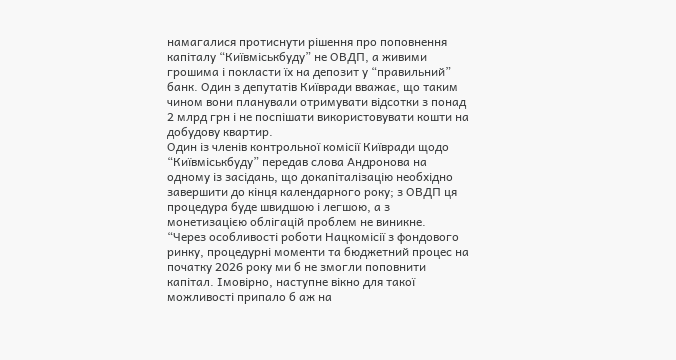намагалися протиснути рішення про поповнення капіталу “Київміськбуду” не ОВДП, а живими грошима і покласти їх на депозит у “правильний” банк. Один з депутатів Київради вважає, що таким чином вони планували отримувати відсотки з понад 2 млрд грн і не поспішати використовувати кошти на добудову квартир.
Один із членів контрольної комісії Київради щодо “Київміськбуду” передав слова Андронова на одному із засідань, що докапіталізацію необхідно завершити до кінця календарного року; з ОВДП ця процедура буде швидшою і легшою, а з монетизацією облігацій проблем не виникне.
“Через особливості роботи Нацкомісії з фондового ринку, процедурні моменти та бюджетний процес на початку 2026 року ми б не змогли поповнити капітал. Імовірно, наступне вікно для такої можливості припало б аж на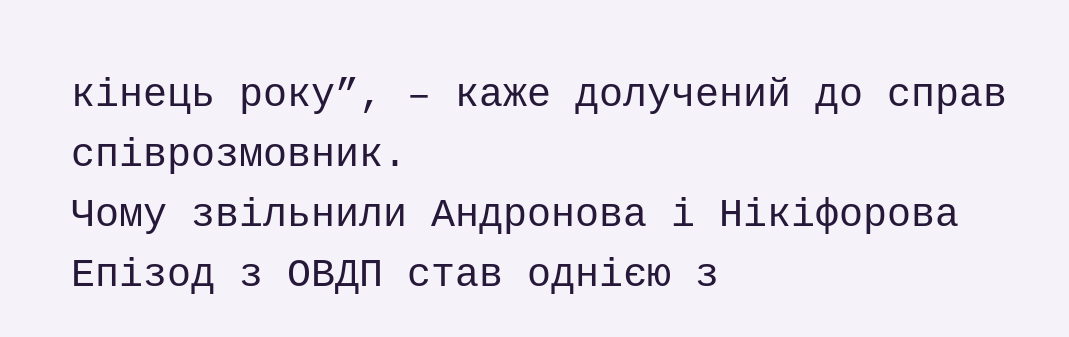кінець року”, – каже долучений до справ співрозмовник.
Чому звільнили Андронова і Нікіфорова
Епізод з ОВДП став однією з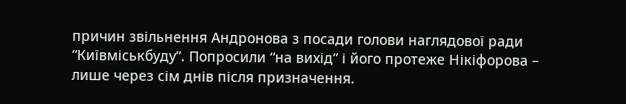причин звільнення Андронова з посади голови наглядової ради “Київміськбуду”. Попросили “на вихід” і його протеже Нікіфорова – лише через сім днів після призначення.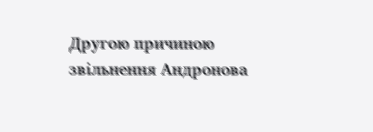Другою причиною звільнення Андронова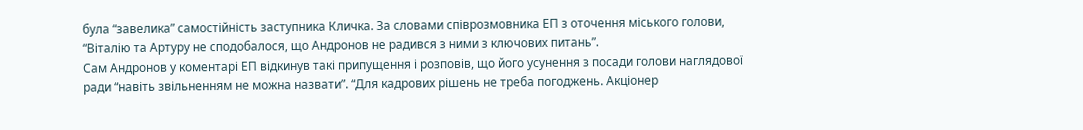була “завелика” самостійність заступника Кличка. За словами співрозмовника ЕП з оточення міського голови, “Віталію та Артуру не сподобалося, що Андронов не радився з ними з ключових питань”.
Сам Андронов у коментарі ЕП відкинув такі припущення і розповів, що його усунення з посади голови наглядової ради “навіть звільненням не можна назвати”. “Для кадрових рішень не треба погоджень. Акціонер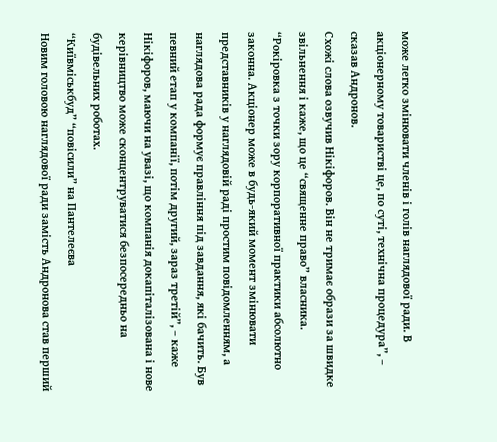може легко змінювати членів і голів наглядової ради. В акціонерному товаристві це, по суті, технічна процедура”, – сказав Андронов.
Схожі слова озвучив Нікіфоров. Він не тримає образи за швидке звільнення і каже, що це “священне право” власника.
“Рокіровка з точки зору корпоративної практики абсолютно законна. Акціонер може в будь-який момент змінювати представників у наглядовій раді простим повідомленням, а наглядова рада формує правління під завдання, які бачить. Був певний етап у компанії, потім другий, зараз третій”, – каже Нікіфоров, маючи на увазі, що компанія докапіталізована і нове керівництво може сконцентруватися безпосередньо на будівельних роботах.
“Київміськбуд” “повісили” на Пантелеєва
Новим головою наглядової ради замість Андронова став перший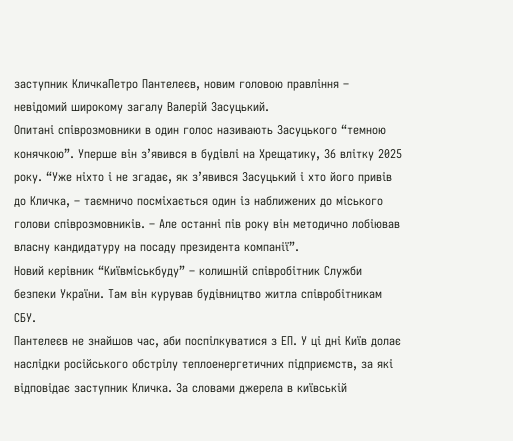заступник КличкаПетро Пантелеєв, новим головою правління – невідомий широкому загалу Валерій Засуцький.
Опитані співрозмовники в один голос називають Засуцького “темною конячкою”. Уперше він з’явився в будівлі на Хрещатику, 36 влітку 2025 року. “Уже ніхто і не згадає, як з’явився Засуцький і хто його привів до Кличка, – таємничо посміхається один із наближених до міського голови співрозмовників. – Але останні пів року він методично лобіював власну кандидатуру на посаду президента компанії”.
Новий керівник “Київміськбуду” – колишній співробітник Служби безпеки України. Там він курував будівництво житла співробітникам СБУ.
Пантелеєв не знайшов час, аби поспілкуватися з ЕП. У ці дні Київ долає наслідки російського обстрілу теплоенергетичних підприємств, за які відповідає заступник Кличка. За словами джерела в київській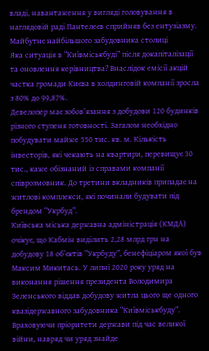владі, навантаження у вигляді головування в наглядовій раді Пантелеєв сприйняв без ентузіазму.
Майбутнє найбільшого забудовника столиці
Яка ситуація в “Київміськбуді” після докапіталізації та оновлення керівництва? Внаслідок емісії акцій частка громади Києва в холдинговій компанії зросла з 80% до 99,87%.
Девелопер має зобов’язання з добудови 120 будинків різного ступеня готовності. Загалом необхідно побудувати майже 550 тис. кв. м. Кількість інвесторів, які чекають на квартири, перевищує 30 тис., каже обізнаний із справами компанії співрозмовник. До третини вкладників припадає на житлові комплекси, які починали будувати під брендом “Укрбуд”.
Київська міська державна адміністрація (КМДА) очікує, що Кабмін виділить 2,28 млрд грн на добудову 18 об’єктів “Укрбуду”, бенефіціаром якої був Максим Микитась. У липні 2020 року уряд на виконання рішення президента Володимира Зеленського віддав добудову житла цього ще одного квазідержавного забудовника “Київміськбуду”. Враховуючи пріоритети держави під час великої війни, навряд чи уряд знайде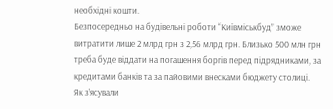необхідні кошти.
Безпосередньо на будівельні роботи “Київміськбуд” зможе витратити лише 2 млрд грн з 2,56 млрд грн. Близько 500 млн грн треба буде віддати на погашення боргів перед підрядниками, за кредитами банків та за пайовими внесками бюджету столиці.
Як з’ясували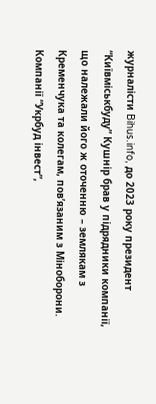журналісти Bihus.info, до 2023 року президент “Київміськбуду” Кушнір брав у підрядники компанії, що належали його ж оточенню – землякам з Кременчука та колегам, повʼязаним з Міноборони. Компанії “Укрбуд інвест”,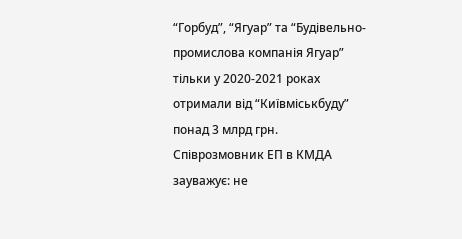“Горбуд”, “Ягуар” та “Будівельно-промислова компанія Ягуар” тільки у 2020-2021 роках отримали від “Київміськбуду” понад 3 млрд грн.
Співрозмовник ЕП в КМДА зауважує: не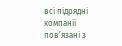всі підрядні компанії пов’язані з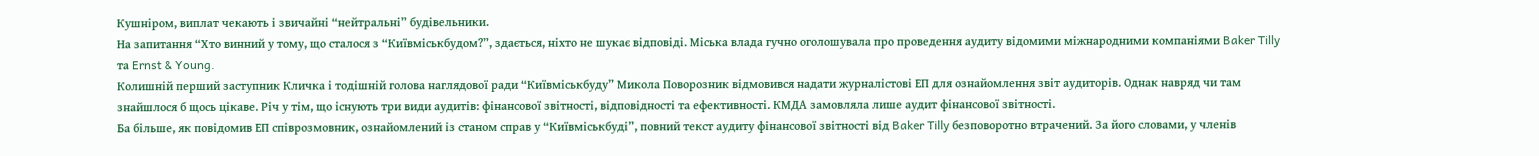Кушніром, виплат чекають і звичайні “нейтральні” будівельники.
На запитання “Хто винний у тому, що сталося з “Київміськбудом?”, здається, ніхто не шукає відповіді. Міська влада гучно оголошувала про проведення аудиту відомими міжнародними компаніями Baker Tilly та Ernst & Young.
Колишній перший заступник Кличка і тодішній голова наглядової ради “Київміськбуду” Микола Поворозник відмовився надати журналістові ЕП для ознайомлення звіт аудиторів. Однак навряд чи там знайшлося б щось цікаве. Річ у тім, що існують три види аудитів: фінансової звітності, відповідності та ефективності. КМДА замовляла лише аудит фінансової звітності.
Ба більше, як повідомив ЕП співрозмовник, ознайомлений із станом справ у “Київміськбуді”, повний текст аудиту фінансової звітності від Baker Tilly безповоротно втрачений. За його словами, у членів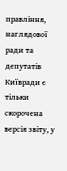правління, наглядової ради та депутатів Київради є тільки скорочена версія звіту, у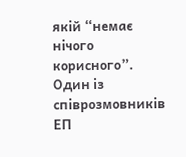якій “немає нічого корисного”.
Один із співрозмовників ЕП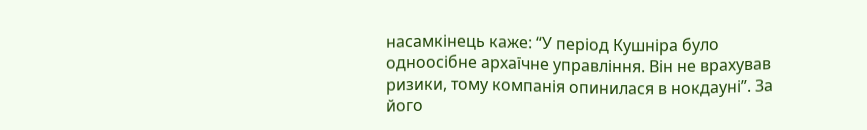насамкінець каже: “У період Кушніра було одноосібне архаїчне управління. Він не врахував ризики, тому компанія опинилася в нокдауні”. За його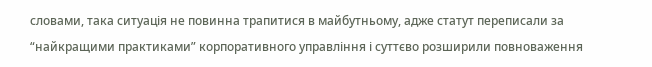словами, така ситуація не повинна трапитися в майбутньому, адже статут переписали за “найкращими практиками” корпоративного управління і суттєво розширили повноваження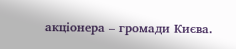акціонера – громади Києва.